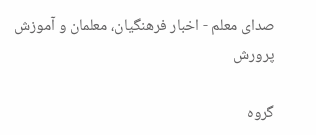صدای معلم - اخبار فرهنگیان، معلمان و آموزش پرورش

گروه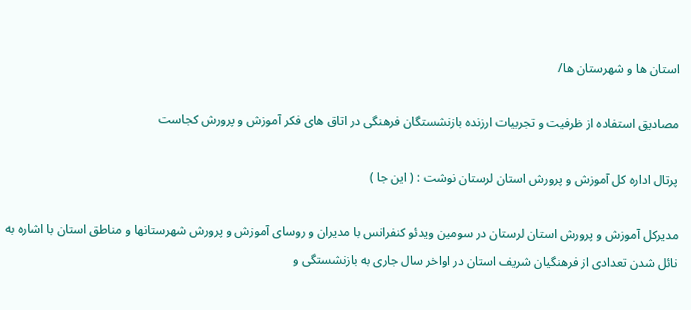استان ها و شهرستان ها/

مصادیق استفاده از ظرفیت و تجربیات ارزنده بازنشستگان فرهنگی در اتاق های فکر آموزش و پرورش کجاست

پرتال اداره کل آموزش و پرورش استان لرستان نوشت : ( این جا )

مدیرکل آموزش و پرورش استان لرستان در سومین ویدئو کنفرانس با مدیران و روسای آموزش و پرورش شهرستانها و مناطق استان با اشاره به نائل شدن تعدادی از فرهنگیان شریف استان در اواخر سال جاری به بازنشستگی و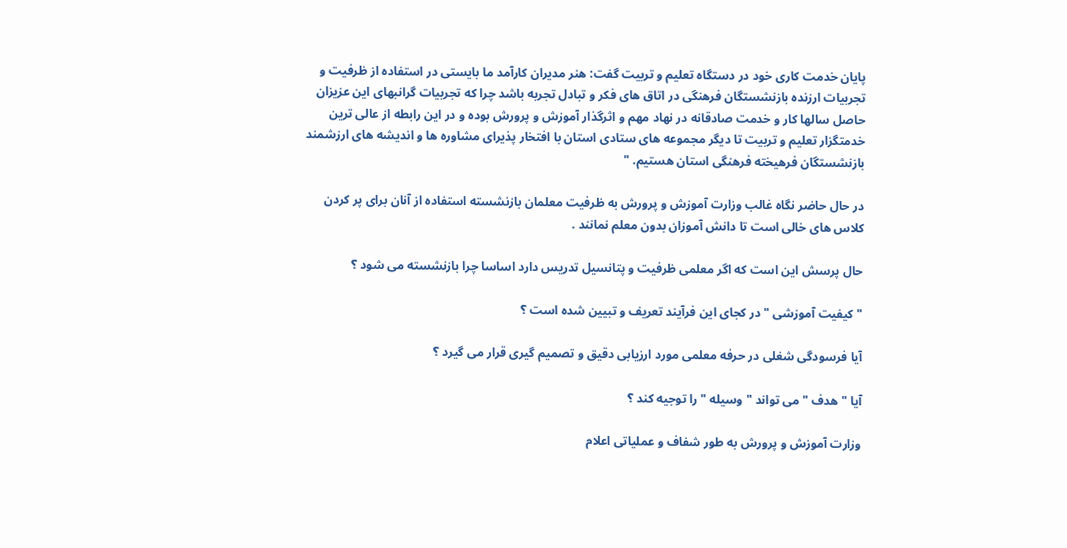پایان خدمت کاری خود در دستگاه تعلیم و تربیت گفت: هنر مدیران کارآمد ما بایستی در استفاده از ظرفیت و تجربیات ارزنده بازنشستگان فرهنگی در اتاق های فکر و تبادل تجربه باشد چرا که تجربیات گرانبهای این عزیزان حاصل سالها کار و خدمت صادقانه در نهاد مهم و اثرگذار آموزش و پرورش بوده و در این رابطه از عالی ترین خدمتگزار تعلیم و تربیت تا دیگر مجموعه های ستادی استان با افتخار پذیرای مشاوره ها و اندیشه های ارزشمند بازنشستگان فرهیخته فرهنگی استان هستیم. "

در حال حاضر نگاه غالب وزارت آموزش و پرورش به ظرفیت معلمان بازنشسته استفاده از آنان برای پر کردن کلاس های خالی است تا دانش آموزان بدون معلم نمانند .

حال پرسش این است که اگر معلمی ظرفیت و پتانسیل تدریس دارد اساسا چرا بازنشسته می شود ؟

" کیفیت آموزشی " در کجای این فرآیند تعریف و تبیین شده است ؟

آیا فرسودگی شغلی در حرفه معلمی مورد ارزیابی دقیق و تصمیم گیری قرار می گیرد ؟

آیا " هدف " می تواند " وسیله " را توجیه کند ؟

وزارت آموزش و پرورش به طور شفاف و عملیاتی اعلام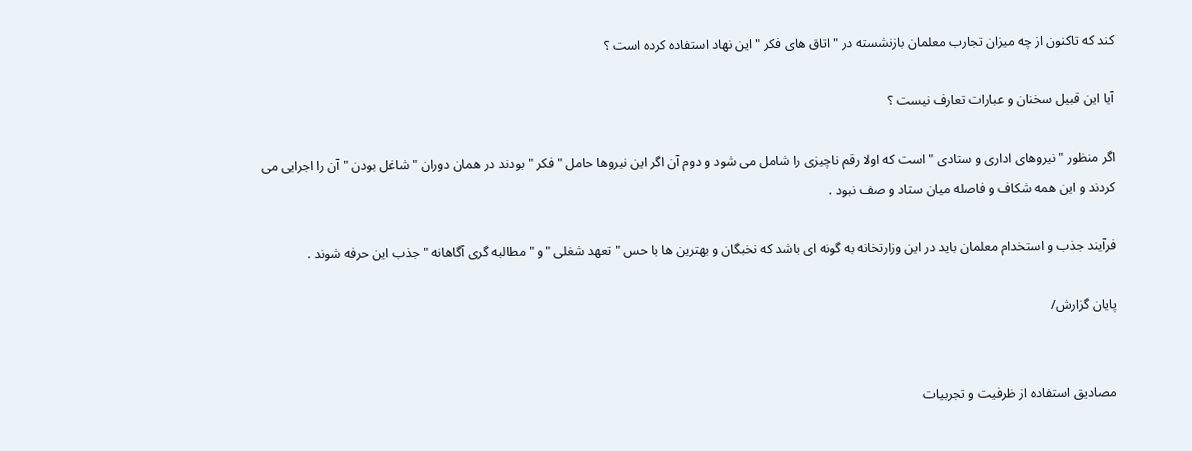کند که تاکنون از چه میزان تجارب معلمان بازنشسته در " اتاق های فکر " این نهاد استفاده کرده است ؟

آیا این قبیل سخنان و عبارات تعارف نیست ؟

اگر منظور " نیروهای اداری و ستادی " است که اولا رقم ناچیزی را شامل می شود و دوم آن اگر این نیروها حامل " فکر " بودند در همان دوران " شاغل بودن " آن را اجرایی می کردند و این همه شکاف و فاصله میان ستاد و صف نبود .

فرآیند جذب و استخدام معلمان باید در این وزارتخانه به گونه ای باشد که نخبگان و بهترین ها با حس " تعهد شغلی "و " مطالبه گری آگاهانه " جذب این حرفه شوند .

پایان گزارش/


مصادیق استفاده از ظرفیت و تجربیات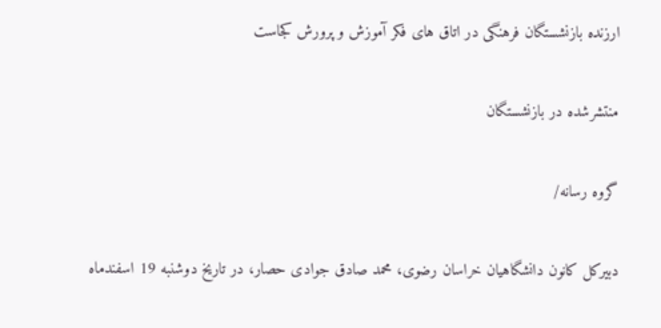ارزنده بازنشستگان فرهنگی در اتاق های فکر آموزش و پرورش کجاست

منتشرشده در بازنشستگان

گروه رسانه/

دبیرکل کانون دانشگاهیان خراسان رضوی، محمد صادق جوادی حصار، در تاریخ دوشنبه 19 اسفندماه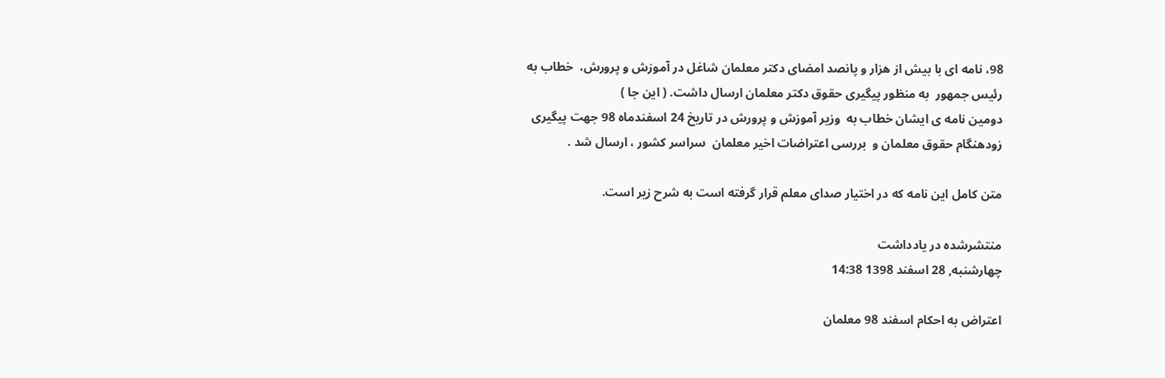98، نامه ای با بیش از هزار و پانصد امضای دکتر معلمان شاغل در آموزش و پرورش،  خطاب به رئیس جمهور  به منظور پیگیری حقوق دکتر معلمان ارسال داشت. ( این جا )
دومین نامه ی ایشان خطاب به  وزیر آموزش و پرورش در تاریخ 24 اسفندماه 98 جهت پیگیری زودهنگام حقوق معلمان و  بررسی اعتراضات اخیر معلمان  سراسر کشور ، ارسال شد .

متن کامل این نامه که در اختیار صدای معلم قرار گرفته است به شرح زیر است.

منتشرشده در یادداشت
چهارشنبه, 28 اسفند 1398 14:38

اعتراض به احکام اسفند 98 معلمان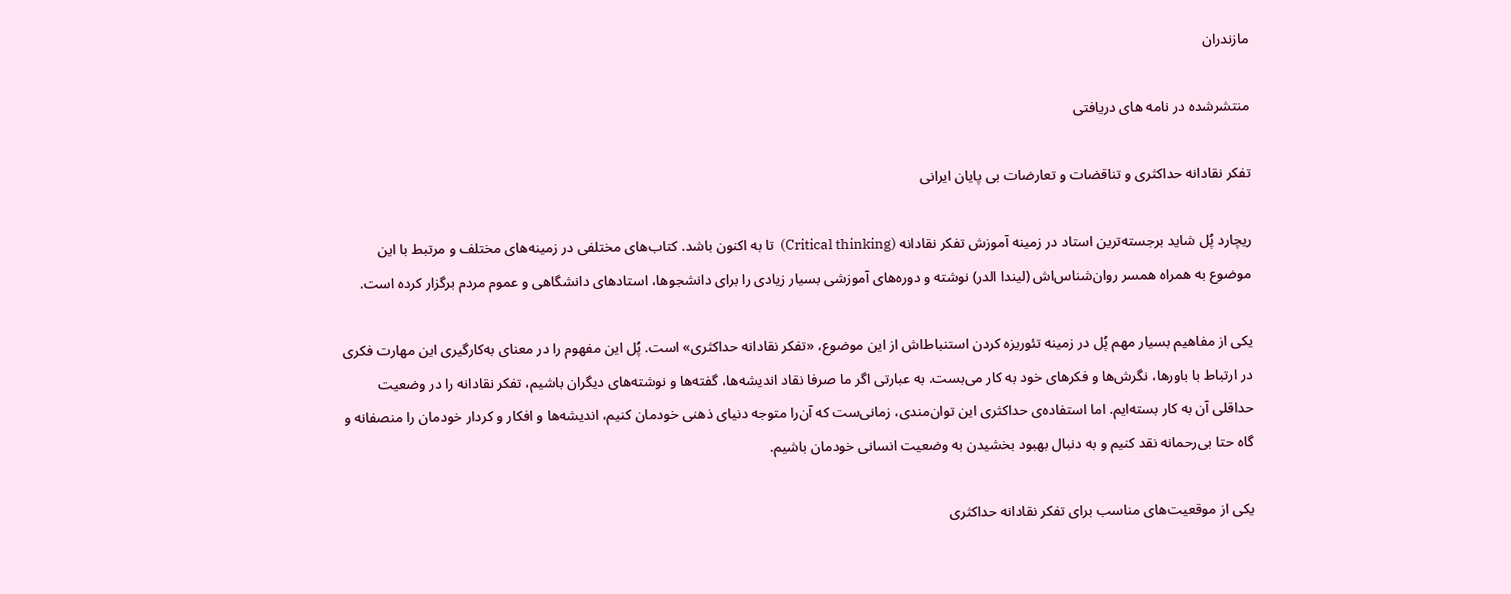مازندران

منتشرشده در نامه های دریافتی

تفکر نقادانه حداکثری و تناقضات و تعارضات بی پایان ایرانی

ریچارد پُل شاید برجسته‌ترین استاد در زمینه آموزش تفکر نقادانه (Critical thinking)  تا به اکنون باشد. کتاب‌های مختلفی در زمینه‌های مختلف و مرتبط با این موضوع به همراه همسر روان‌شناس‌اش (لیندا الدر) نوشته و دوره‌های آموزشی بسیار زیادی را برای دانشجوها، استادهای دانشگاهی و عموم مردم برگزار کرده است.

یکی از مفاهیم بسیار مهم پُل در زمینه تئوریزه کردن استنباط‌اش از این موضوع، «تفکر نقادانه حداکثری» است. پُل این مفهوم را در معنای به‌کارگیری این مهارت فکری در ارتباط با باورها، نگرش‌ها و فکرهای خود به کار می‌بست. به عبارتی اگر ما صرفا نقاد اندیشه‌ها، گفته‌ها و نوشته‌های دیگران باشیم، تفکر نقادانه را در وضعیت حداقلی آن به کار بسته‌ایم. اما استفاده‌ی حداکثری این توان‌مندی، زمانی‌ست که آن‌را متوجه دنیای ذهنی خودمان کنیم، اندیشه‌ها و افکار و کردار خودمان را منصفانه و گاه حتا بی‌رحمانه نقد کنیم و به دنبال بهبود بخشیدن به وضعیت انسانی خودمان باشیم.

یکی از موقعیت‌های مناسب برای تفکر نقادانه حداکثری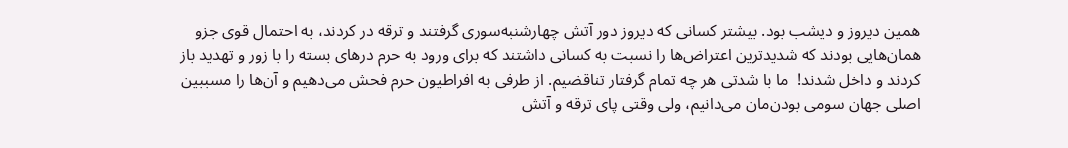همین دیروز و دیشب بود. بیشتر کسانی که دیروز دور آتش چهارشنبه‌سوری گرفتند و ترقه در کردند، به احتمال قوی جزو همان‌هایی بودند که شدیدترین اعتراض‌ها را نسبت به کسانی داشتند که برای ورود به حرم درهای بسته را با زور و تهدید باز کردند و داخل شدند!  ما با شدتی هر چه تمام گرفتار تناقضیم. از طرفی به افراطیون حرم فحش می‌دهیم و آن‌ها را مسببین اصلی جهان سومی بودن‌مان می‌دانیم، ولی وقتی پای ترقه و آتش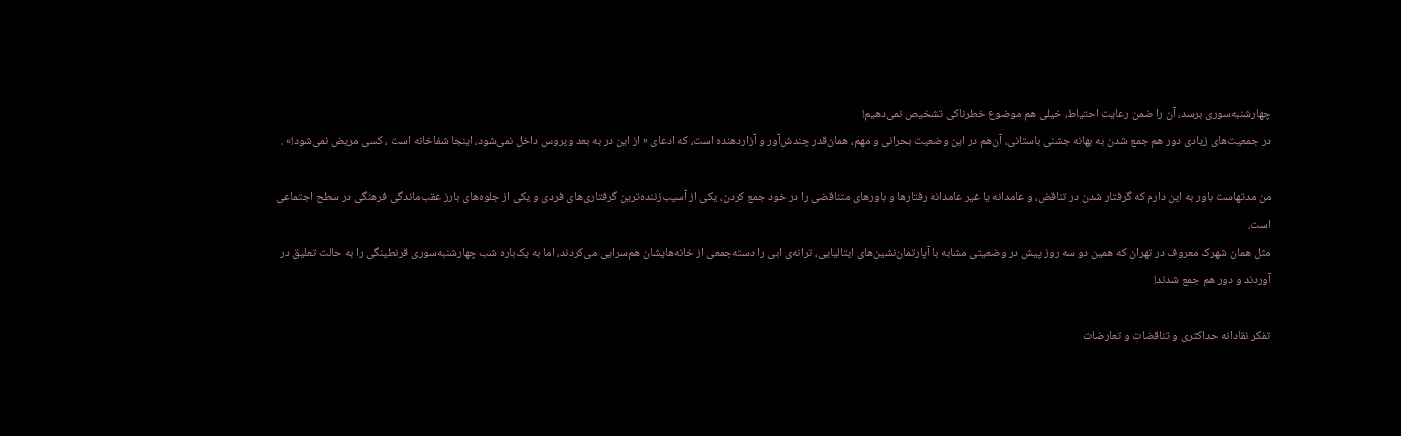چهارشنبه‌سوری برسد، آن را ضمن رعایت احتیاط، خیلی هم موضوع خطرناکی تشخیص نمی‌دهیم!
در جمعیت‌های زیادی دور هم جمع شدن به بهانه جشنی باستانی، آن‌هم در این وضعیت بحرانی و مهم، همان‌قدر چندش‌آور و آزاردهنده است، که ادعای « از این در به بعد ویروس داخل نمی‌شود، اینجا شفاخانه است ، کسی مریض نمی‌شود!» .

من مدتهاست باور به این دارم که گرفتار شدن در تناقض، و عامدانه یا غیر عامدانه رفتارها و باورهای متناقضی را در خود جمع کردن، یکی از آسیب‌زننده‌ترین گرفتاری‌های فردی و یکی از جلوه‌های بارز عقب‌ماندگی فرهنگی در سطح اجتماعی است.
مثل همان شهرک معروف در تهران که همین دو سه روز پیش در وضعیتی مشابه با آپارتمان‌نشین‌های ایتالیایی، ترانه‌ی ابی را دسته‌جمعی از خانه‌هایشان هم‌سرایی می‌کردند، اما به یک‌باره شب چهارشنبه‌سوری قرنطینگی را به حالت تعلیق در آوردند و دور هم جمع شدند!

تفکر نقادانه حداکثری و تناقضات و تعارضات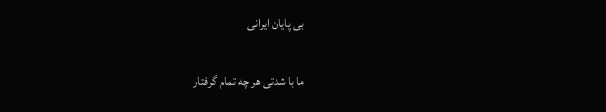بی پایان ایرانی

ما با شدتی هر چه تمام گرفتار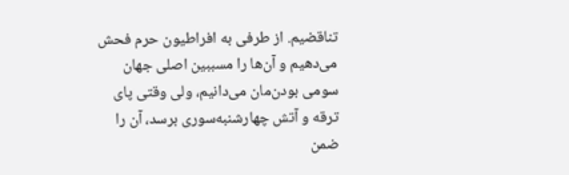تناقضیم. از طرفی به افراطیون حرم فحش می‌دهیم و آن‌ها را مسببین اصلی جهان سومی بودن‌مان می‌دانیم، ولی وقتی پای ترقه و آتش چهارشنبه‌سوری برسد، آن را ضمن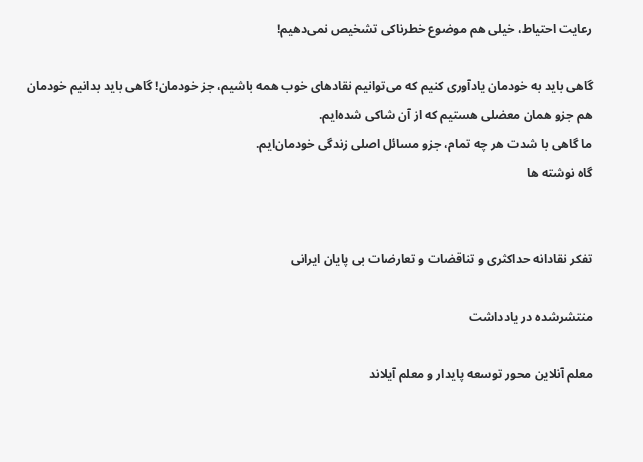رعایت احتیاط، خیلی هم موضوع خطرناکی تشخیص نمی‌دهیم!

گاهی باید به خودمان یادآوری کنیم که می‌توانیم نقادهای خوب همه باشیم، جز خودمان! گاهی باید بدانیم خودمان هم جزو همان معضلی هستیم که از آن شاکی شده‌ایم.
ما گاهی با شدت هر چه تمام، جزو مسائل اصلی زندگی خودمان‌ایم.
گاه نوشته ها


تفکر نقادانه حداکثری و تناقضات و تعارضات بی پایان ایرانی

منتشرشده در یادداشت

معلم آنلاین محور توسعه پایدار و معلم آیلاند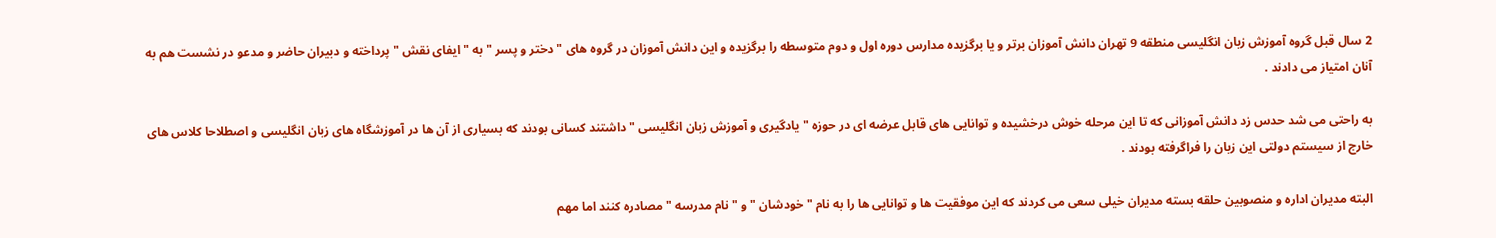2 سال قبل گروه آموزش زبان انگلیسی منطقه 9 تهران دانش آموزان برتر و یا برگزیده مدارس دوره اول و دوم متوسطه را برگزیده و این دانش آموزان در گروه های " دختر و پسر " به " ایفای نقش " پرداخته و دبیران حاضر و مدعو در نشست هم به آنان امتیاز می دادند .

به راحتی می شد حدس زد دانش آموزانی که تا این مرحله خوش درخشیده و توانایی های قابل عرضه ای در حوزه " یادگیری و آموزش زبان انگلیسی " داشتند کسانی بودند که بسیاری از آن ها در آموزشگاه های زبان انگلیسی و اصطلاحا کلاس های خارج از سیستم دولتی این زبان را فراگرفته بودند .

البته مدیران اداره و منصوبین حلقه بسته مدیران خیلی سعی می کردند که این موفقیت ها و توانایی ها را به نام " خودشان " و " نام مدرسه " مصادره کنند اما مهم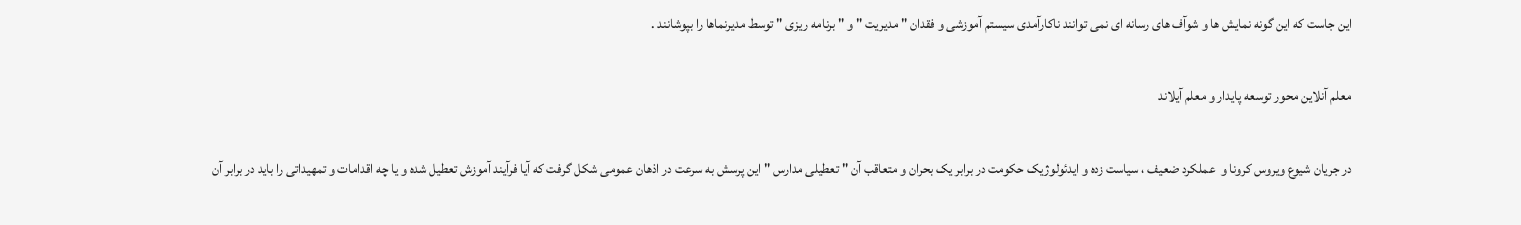این جاست که این گونه نمایش ها و شوآف های رسانه ای نمی توانند ناکارآمدی سیستم آموزشی و فقدان " مدیریت " و " برنامه ریزی " توسط مدیرنماها را بپوشانند .

معلم آنلاین محور توسعه پایدار و معلم آیلاند

در جریان شیوع ویروس کرونا و  عملکرد ضعیف ، سیاست زده و ایدئولوژیک حکومت در برابر یک بحران و متعاقب آن " تعطیلی مدارس " این پرسش به سرعت در اذهان عمومی شکل گرفت که آیا فرآیند آموزش تعطیل شده و یا چه اقدامات و تمهیداتی را باید در برابر آن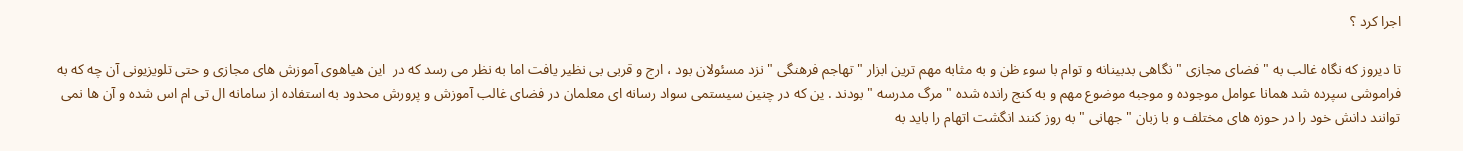اجرا کرد ؟

تا دیروز که نگاه غالب به " فضای مجازی " نگاهی بدبینانه و توام با سوء ظن و به مثابه مهم ترین ابزار " تهاجم فرهنگی " نزد مسئولان بود ، ارج و قربی بی نظیر یافت اما به نظر می رسد که در  این هیاهوی آموزش های مجازی و حتی تلویزیونی آن چه که به فراموشی سپرده شد همانا عوامل موجوده و موجبه موضوع مهم و به کنج رانده شده " مرگ مدرسه " بودند . ین که در چنین سیستمی سواد رسانه ای معلمان در فضای غالب آموزش و پرورش محدود به استفاده از سامانه ال تی ام اس شده و آن ها نمی توانند دانش خود را در حوزه های مختلف و با زبان " جهانی " به روز کنند انگشت اتهام را باید به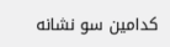کدامین سو نشانه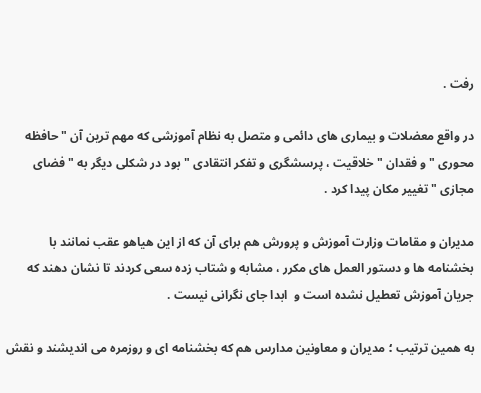رفت .

در واقع معضلات و بیماری های دائمی و متصل به نظام آموزشی که مهم ترین آن " حافظه محوری " و فقدان " خلاقیت ، پرسشگری و تفکر انتقادی " بود در شکلی دیگر به " فضای مجازی " تغییر مکان پیدا کرد .

مدیران و مقامات وزارت آموزش و پرورش هم برای آن که از این هیاهو عقب نمانند با بخشنامه ها و دستور العمل های مکرر ، مشابه و شتاب زده سعی کردند تا نشان دهند که جریان آموزش تعطیل نشده است و  ابدا جای نگرانی نیست .

به همین ترتیب ؛ مدیران و معاونین مدارس هم که بخشنامه ای و روزمره می اندیشند و نقش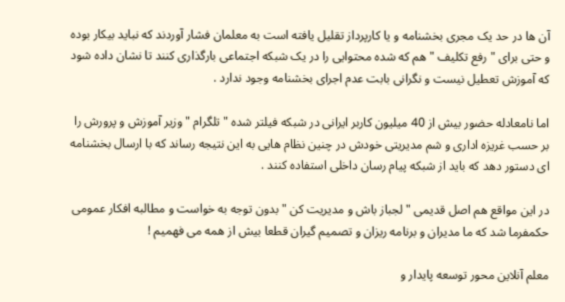آن ها در حد یک مجری بخشنامه و یا کارپرداز تقلیل یافته است به معلمان فشار آوردند که نباید بیکار بوده و حتی برای " رفع تکلیف " هم که شده محتوایی را در یک شبکه اجتماعی بارگذاری کنند تا نشان داده شود که آموزش تعطیل نیست و نگرانی بابت عدم اجرای بخشنامه وجود ندارد .

اما نامعادله حضور بیش از 40 میلیون کاربر ایرانی در شبکه فیلتر شده " تلگرام " وزیر آموزش و پرورش را بر حسب غریزه اداری و شم مدیریتی خودش در چنین نظام هایی به این نتیجه رساند که با ارسال بخشنامه ای دستور دهد که باید از شبکه پیام رسان داخلی استفاده کنند .

در این مواقع هم اصل قدیمی " لجباز باش و مدیریت کن " بدون توجه به خواست و مطالبه افکار عمومی حکمفرما شد که ما مدیران و برنامه ریزان و تصمیم گیران قطعا بیش از همه می فهمیم !

معلم آنلاین محور توسعه پایدار و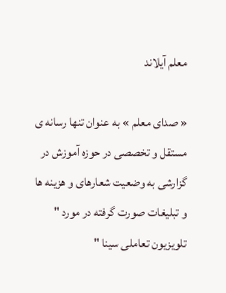معلم آیلاند

« صدای معلم » به عنوان تنها رسانه ی مستقل و تخصصی در حوزه آموزش در گزارشی به وضعیت شعارهای و هزینه ها و تبلیغات صورت گرفته در مورد " تلویزیون تعاملی سینا "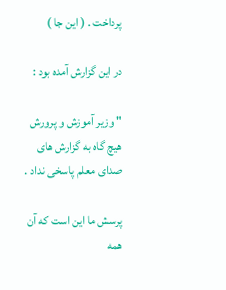پرداخت . ( این جا )

در این گزارش آمده بود :

" وزیر آموزش و پرورش هیچ گاه به گزارش های صدای معلم پاسخی نداد .

پرسش ما این است که آن همه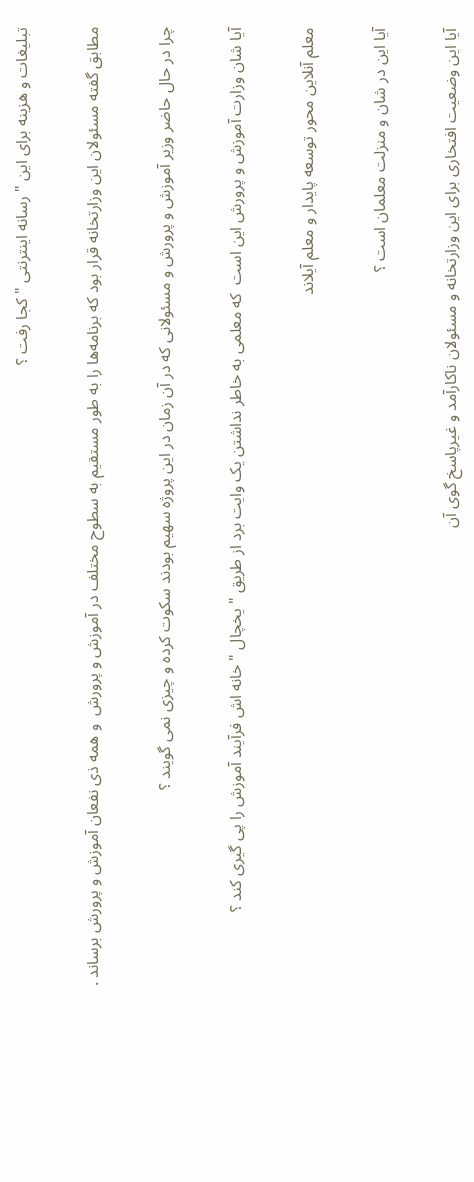تبلیغات و هزینه برای این " رسانه اینترنتی " کجا رفت ؟

مطابق گفته مسئولان این وزارتخانه قرار بود که برنامه‌ها را به طور مستقیم به سطوح مختلف در آموزش و پرورش  و همه ذی نفعان آموزش و پرورش برساند .

چرا در حال حاضر وزیر آموزش و پرورش و مسئولانی که در آن زمان در این پروژه سهیم بودند سکوت کرده و چیزی نمی گویند ؟

آیا شان وزارت آموزش و پرورش این است  که معلمی به خاطر نداشتن یک وایت برد از طریق " یخچال " خانه اش فرآیند آموزش را پی گیری کند ؟

معلم آنلاین محور توسعه پایدار و معلم آیلاند

آیا این در شان و منزلت معلمان است ؟

آیا این وضعیت افتخاری برای این وزارتخانه و مسئولان ناکارآمد و غیرپاسخ گوی آن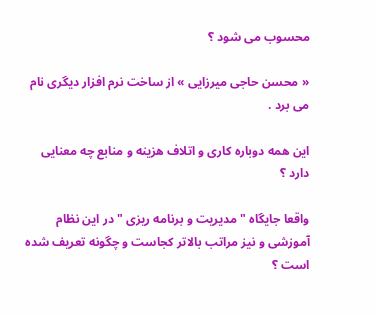محسوب می شود ؟

« محسن حاجی میرزایی » از ساخت نرم افزار دیگری نام می برد .

این همه دوباره کاری و اتلاف هزینه و منابع چه معنایی دارد ؟

واقعا جایگاه " مدیریت و برنامه ریزی " در این نظام آموزشی و نیز مراتب بالاتر کجاست و چگونه تعریف شده است ؟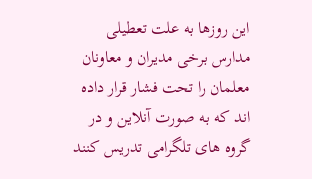این روزها به علت تعطیلی مدارس برخی مدیران و معاونان معلمان را تحت فشار قرار داده اند که به صورت آنلاین و در گروه های تلگرامی تدریس کنند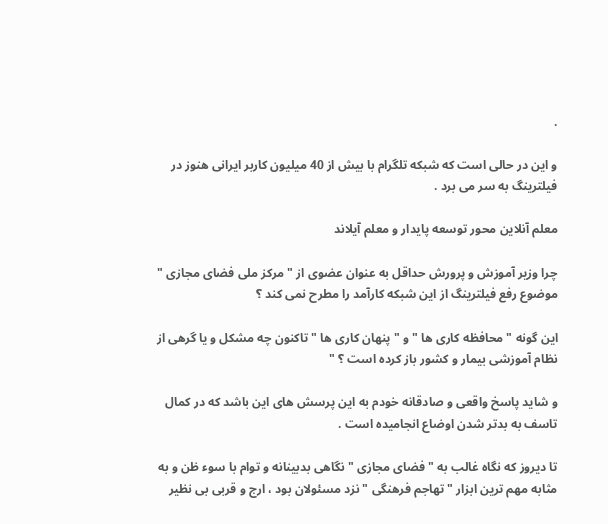.

و این در حالی است که شبکه تلگرام با بیش از 40 میلیون کاربر ایرانی هنوز در فیلترینگ به سر می برد .

معلم آنلاین محور توسعه پایدار و معلم آیلاند

چرا وزیر آموزش و پرورش حداقل به عنوان عضوی از " مرکز ملی فضای مجازی " موضوع رفع فیلترینگ از این شبکه کارآمد را مطرح نمی کند ؟

این گونه " محافظه کاری ها " و " پنهان کاری ها " تاکنون چه مشکل و یا گرهی از نظام آموزشی بیمار و کشور باز کرده است ؟ "

و شاید پاسخ واقعی و صادقانه خودم به این پرسش های این باشد که در کمال تاسف به بدتر شدن اوضاع انجامیده است .

تا دیروز که نگاه غالب به " فضای مجازی " نگاهی بدبینانه و توام با سوء ظن و به مثابه مهم ترین ابزار " تهاجم فرهنگی " نزد مسئولان بود ، ارج و قربی بی نظیر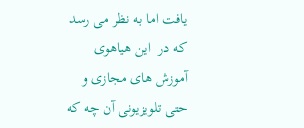یافت اما به نظر می رسد که در  این هیاهوی آموزش های مجازی و حتی تلویزیونی آن چه که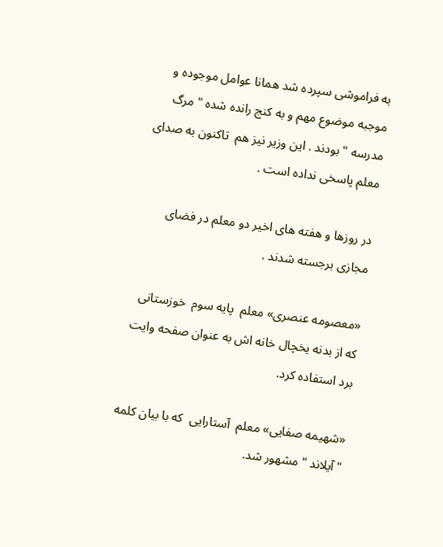به فراموشی سپرده شد همانا عوامل موجوده و موجبه موضوع مهم و به کنج رانده شده " مرگ مدرسه " بودند . این وزیر نیز هم  تاکنون به صدای معلم پاسخی نداده است .

در روزها و هفته های اخیر دو معلم در فضای مجازی برجسته شدند .

«معصومه عنصری» معلم  پایه سوم  خوزستانی که از بدنه یخچال خانه اش به عنوان صفحه وایت برد استفاده کرد.

«شهیمه صفایی» معلم  آستارایی  که با بیان کلمه " آیلاند " مشهور شد.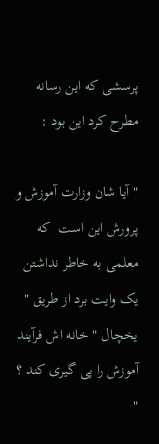پرسشی که این رسانه مطرح کرد این بود :

" آیا شان وزارت آموزش و پرورش این است  که معلمی به خاطر نداشتن یک وایت برد از طریق " یخچال " خانه اش فرآیند آموزش را پی گیری کند ؟ "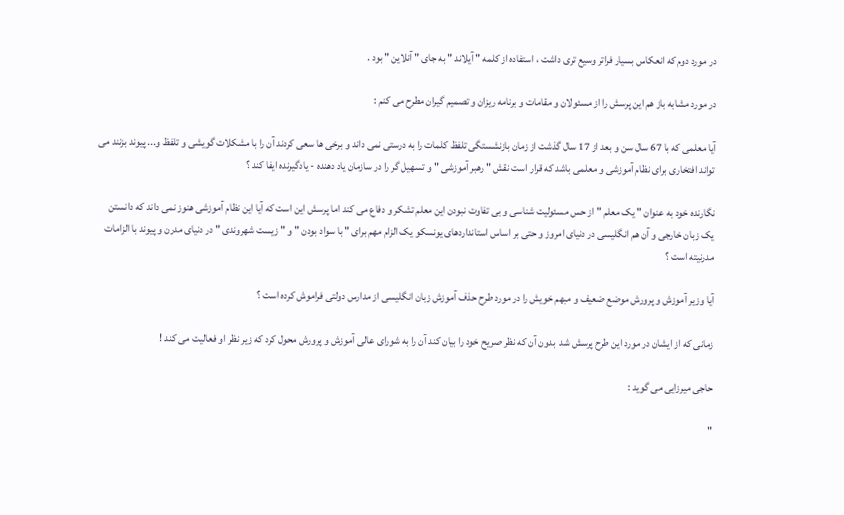در مورد دوم که انعکاس بسیار فراتر وسیع تری داشت ، استفاده از کلمه " آیلاند " به جای " آنلاین " بود .

در مورد مشابه باز هم این پرسش را از مسئولان و مقامات و برنامه ریزان و تصمیم گیران مطرح می کنم :

آیا معلمی که با 67 سال سن و بعد از 17 سال گذشت از زمان بازنشستگی تلفظ کلمات را به درستی نمی داند و برخی ها سعی کردند آن را با مشکلات گویشی و تلفظ و... پیوند بزنند می تواند افتخاری برای نظام آموزشی و معلمی باشد که قرار است نقش " رهبر آموزشی " و تسهیل گر را در سازمان یاد دهنده - یادگیرنده ایفا کند ؟

نگارنده خود به عنوان " یک معلم " از حس مسئولیت شناسی و بی تفاوت نبودن این معلم تشکر و دفاع می کند اما پرسش این است که آیا این نظام آموزشی هنوز نمی داند که دانستن یک زبان خارجی و آن هم انگلیسی در دنیای امروز و حتی بر اساس استانداردهای یونسکو یک الزام مهم برای " با سواد بودن " و " زیست شهروندی " در دنیای مدرن و پیوند با الزامات مدرنیته است ؟

آیا وزیر آموزش و پرورش موضع ضعیف و مبهم خویش را در مورد طرح حذف آموزش زبان انگلیسی از مدارس دولتی فراموش کرده است ؟

زمانی که از ایشان در مورد این طرح پرسش شد  بدون آن که نظر صریح خود را بیان کند آن را به شورای عالی آموزش و پرورش محول کرد که زیر نظر او فعالیت می کند !

حاجی میرزایی می گوید :

"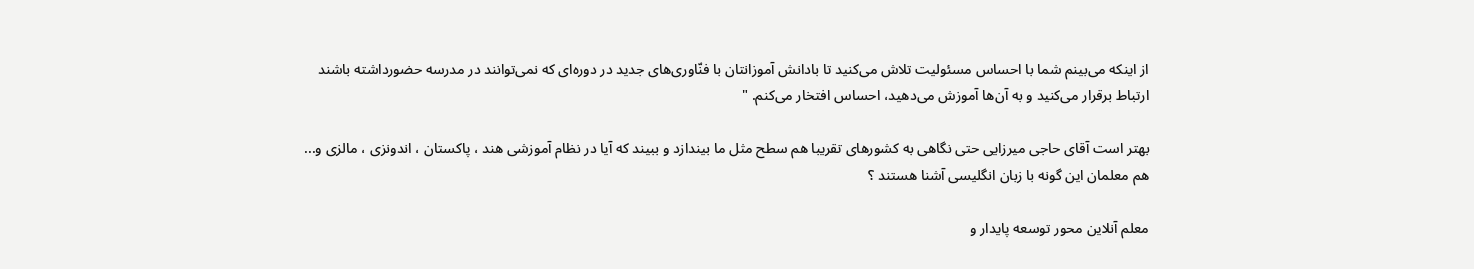از اینکه می‌بینم شما با احساس مسئولیت تلاش می‌کنید تا بادانش آموزانتان با فنّاوری‌های جدید در دوره‌ای که نمی‌توانند در مدرسه حضورداشته باشند ارتباط برقرار می‌کنید و به آن‌ها آموزش می‌دهید، احساس افتخار می‌کنم. "

بهتر است آقای حاجی میرزایی حتی نگاهی به کشورهای تقریبا هم سطح مثل ما بیندازد و ببیند که آیا در نظام آموزشی هند ، پاکستان ، اندونزی ، مالزی و... هم معلمان این گونه با زبان انگلیسی آشنا هستند ؟

معلم آنلاین محور توسعه پایدار و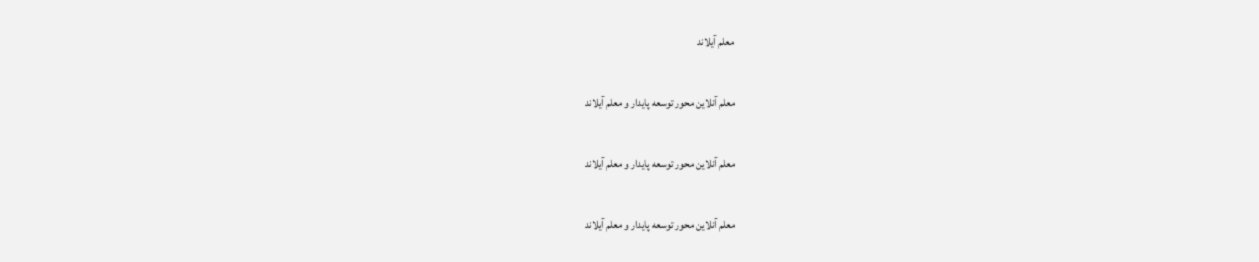معلم آیلاند

معلم آنلاین محور توسعه پایدار و معلم آیلاند

معلم آنلاین محور توسعه پایدار و معلم آیلاند

معلم آنلاین محور توسعه پایدار و معلم آیلاند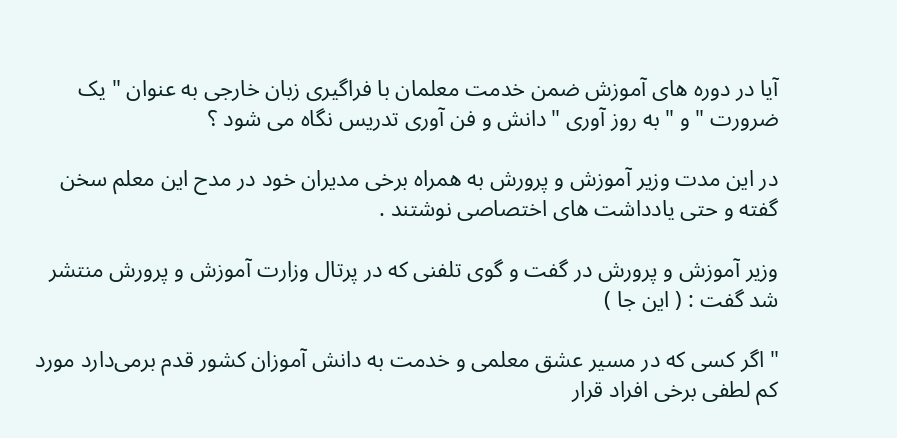آیا در دوره های آموزش ضمن خدمت معلمان با فراگیری زبان خارجی به عنوان " یک ضرورت " و " به روز آوری "دانش و فن آوری تدریس نگاه می شود ؟

در این مدت وزیر آموزش و پرورش به همراه برخی مدیران خود در مدح این معلم سخن گفته و حتی یادداشت های اختصاصی نوشتند .

وزیر آموزش و پرورش در گفت و گوی تلفنی که در پرتال وزارت آموزش و پرورش منتشر شد گفت : ( این جا )

" اگر کسی که در مسیر عشق معلمی و خدمت به دانش آموزان کشور قدم برمی‌دارد مورد کم لطفی برخی افراد قرار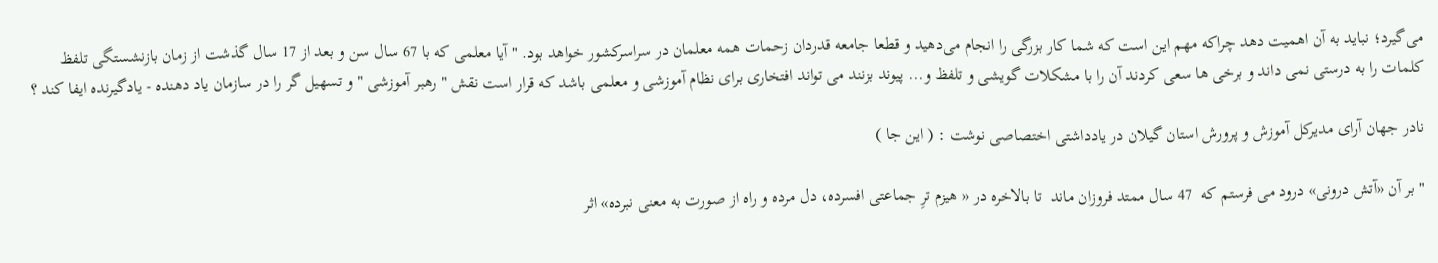می‌گیرد؛ نباید به آن اهمیت دهد چراکه مهم این است که شما کار بزرگی را انجام می‌دهید و قطعا جامعه قدردان زحمات همه معلمان در سراسرکشور خواهد بود. " آیا معلمی که با 67 سال سن و بعد از 17 سال گذشت از زمان بازنشستگی تلفظ کلمات را به درستی نمی داند و برخی ها سعی کردند آن را با مشکلات گویشی و تلفظ و... پیوند بزنند می تواند افتخاری برای نظام آموزشی و معلمی باشد که قرار است نقش " رهبر آموزشی " و تسهیل گر را در سازمان یاد دهنده - یادگیرنده ایفا کند ؟

نادر جهان آرای مدیرکل آموزش و پرورش استان گیلان در یادداشتی اختصاصی نوشت : ( این جا )

" بر آن «آتش درونی» درود می فرستم که  47 سال ممتد فروزان ماند  تا بالاخره در « هیزم ترِ جماعتی افسرده، دل مرده و راه از صورت به معنی نبرده» اثر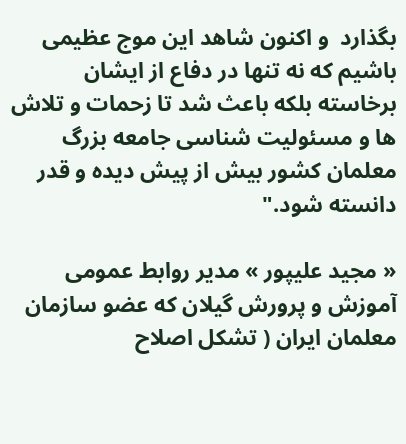بگذارد  و اکنون شاهد این موج عظیمی باشیم که نه تنها در دفاع از ایشان برخاسته بلکه باعث شد تا زحمات و تلاش ها و مسئولیت شناسی جامعه بزرگ معلمان کشور بیش از پیش دیده و قدر دانسته شود."

« مجید علیپور » مدیر روابط عمومی آموزش و پرورش گیلان که عضو سازمان معلمان ایران ( تشکل اصلاح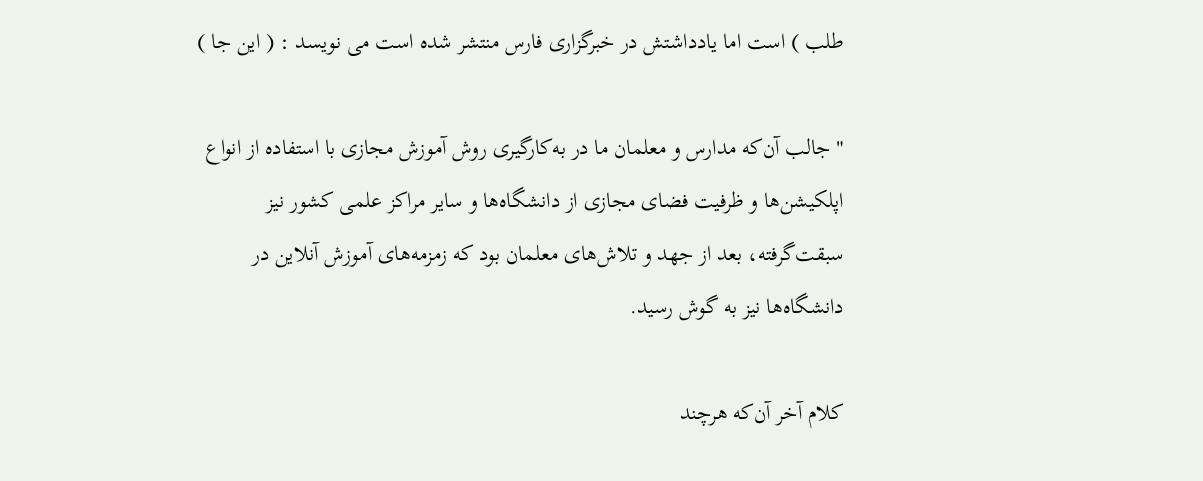طلب ) است اما یادداشتش در خبرگزاری فارس منتشر شده است می نویسد : ( این جا )

" جالب آن‌که مدارس و معلمان ما در به‌کارگیری روش آموزش مجازی با استفاده از انواع اپلکیشن‌ها و ظرفیت فضای مجازی از دانشگاه‌ها و سایر مراکز علمی کشور نیز سبقت‌گرفته، بعد از جهد و تلاش‌های معلمان بود که زمزمه‌های آموزش آنلاین در دانشگاه‌ها نیز به گوش رسید.

کلام آخر آن‌که هرچند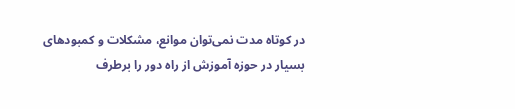در کوتاه‌ مدت نمی‌توان موانع، مشکلات و کمبودهای بسیار در حوزه آموزش از راه دور را برطرف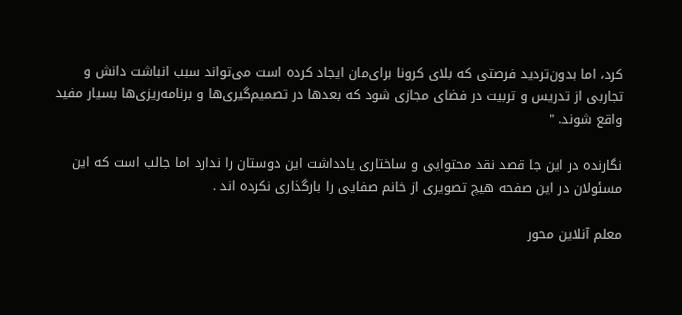کرد، اما بدون‌تردید فرصتی که بلای کرونا برای‌مان ایجاد کرده است می‌تواند سبب انباشت دانش و تجاربی از تدریس و تربیت در فضای مجازی شود که بعدها در تصمیم‌گیری‌ها و برنامه‌ریزی‌ها بسیار مفید واقع شوند. "

نگارنده در این جا قصد نقد محتوایی و ساختاری یادداشت این دوستان را ندارد اما جالب است که این مسئولان در این صفحه هیچ تصویری از خانم صفایی را بارگذاری نکرده اند .

معلم آنلاین محور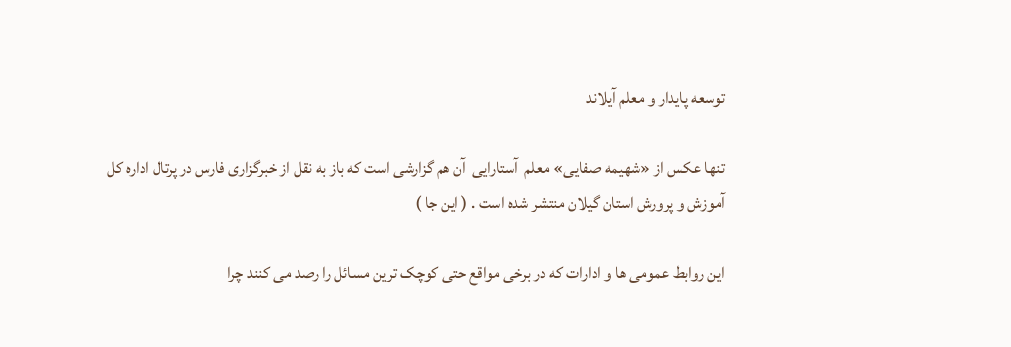توسعه پایدار و معلم آیلاند

تنها عکس از «شهیمه صفایی» معلم  آستارایی  آن هم گزارشی است که باز به نقل از خبرگزاری فارس در پرتال اداره کل آموزش و پرورش استان گیلان منتشر شده است . ( این جا )

این روابط عمومی ها و ادارات که در برخی مواقع حتی کوچک ترین مسائل را رصد می کنند چرا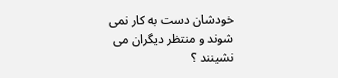خودشان دست به کار نمی شوند و منتظر دیگران می نشینند ؟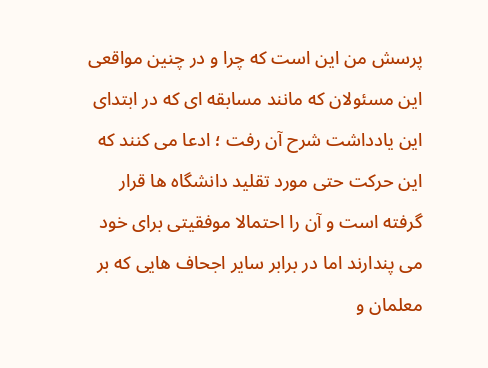پرسش من این است که چرا و در چنین مواقعی این مسئولان که مانند مسابقه ای که در ابتدای این یادداشت شرح آن رفت ؛ ادعا می کنند که این حرکت حتی مورد تقلید دانشگاه ها قرار گرفته است و آن را احتمالا موفقیتی برای خود می پندارند اما در برابر سایر اجحاف هایی که بر معلمان و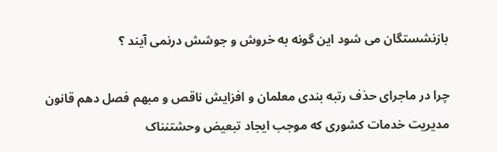بازنشستگان می شود این گونه به خروش و جوشش درنمی آیند ؟

چرا در ماجرای حذف رتبه بندی معلمان و افزایش ناقص و مبهم فصل دهم قانون مدیریت خدمات کشوری که موجب ایجاد تبعیض وحشتنناک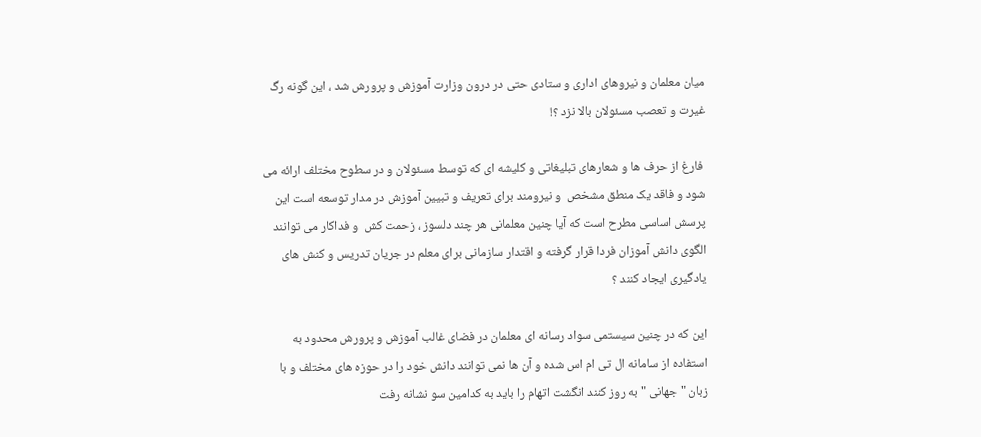میان معلمان و نیروهای اداری و ستادی حتی در درون وزارت آموزش و پرورش شد ، این گونه رگ غیرت و تعصب مسئولان بالا نزد ؟!

 فارغ از حرف ها و شعارهای تبلیغاتی و کلیشه ای که توسط مسئولان و در سطوح مختلف ارائه می شود و فاقد یک منطق مشخص  و نیرومند برای تعریف و تبیین آموزش در مدار توسعه است این پرسش اساسی مطرح است که آیا چنین معلمانی هر چند دلسوز ، زحمت کش  و فداکار می توانند الگوی دانش آموزان فردا قرار گرفته و اقتدار سازمانی برای معلم در جریان تدریس و کنش های یادگیری ایجاد کنند ؟

این که در چنین سیستمی سواد رسانه ای معلمان در فضای غالب آموزش و پرورش محدود به استفاده از سامانه ال تی ام اس شده و آن ها نمی توانند دانش خود را در حوزه های مختلف و با زبان " جهانی " به روز کنند انگشت اتهام را باید به کدامین سو نشانه رفت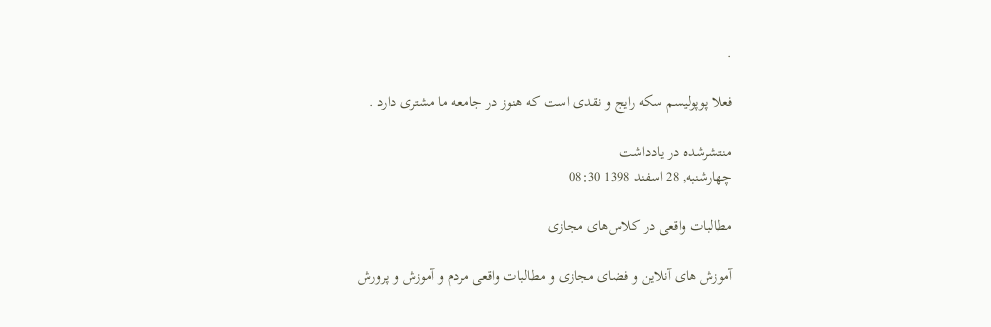.

فعلا پوپولیسم سکه رایج و نقدی است که هنوز در جامعه ما مشتری دارد .

منتشرشده در یادداشت
چهارشنبه, 28 اسفند 1398 08:30

مطالبات واقعی در کلاس‌های مجازی

آموزش های آنلاین و فضای مجازی و مطالبات واقعی مردم و آموزش و پرورش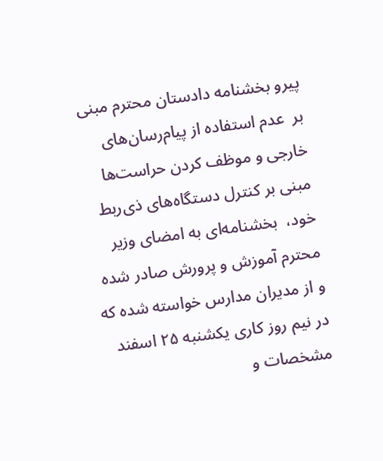پیرو بخشنامه دادستان محترم مبنی بر  عدم استفاده از پیام‌رسان‌های خارجی و موظف کردن حراست‌ها مبنی بر کنترل دستگاه‌های ذی‌ربط خود،  بخشنامه‌ای به امضای وزیر محترم آموزش و پرورش صادر شده و از مدیران مدارس خواسته شده که در نیم روز کاری یکشنبه ۲۵ اسفند مشخصات و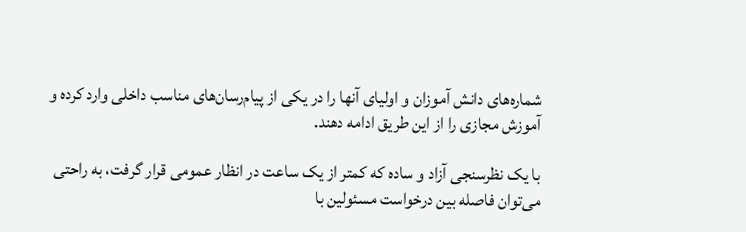شماره‌های دانش آموزان و اولیای آنها را در یکی از پیام‌رسان‌های مناسب داخلی وارد کرده و آموزش مجازی را از این طریق ادامه دهند.

با یک نظرسنجی آزاد و ساده که کمتر از یک ساعت در انظار عمومی قرار گرفت، به راحتی می‌توان فاصله بین درخواست مسئولین با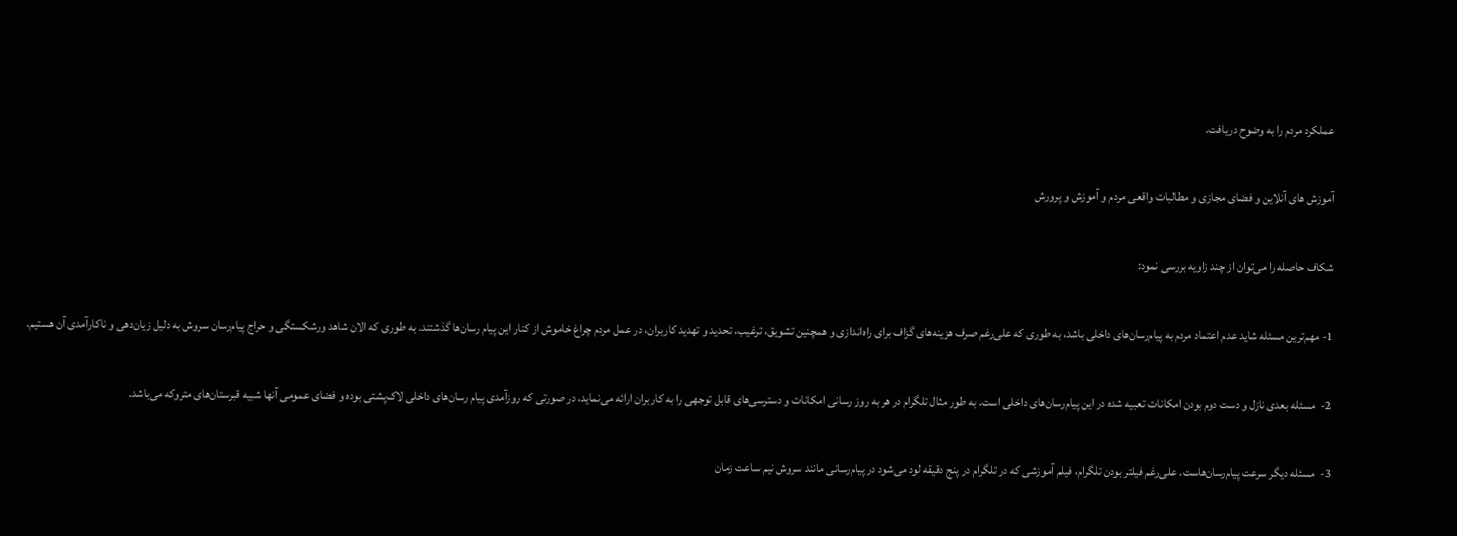عملکرد مردم را به وضوح دریافت.

آموزش های آنلاین و فضای مجازی و مطالبات واقعی مردم و آموزش و پرورش

شکاف حاصله را می‌توان از چند زاویه بررسی نمود:

1- مهم‌ترین مسئله شاید عدم اعتماد مردم به پیام‌رسان‌های داخلی باشد، به طوری که علی‌رغم صرف هزینه‌های گزاف برای راه‌اندازی و همچنین تشویق، ترغیب، تحدید و تهدید کاربران، در عمل مردم چراغ خاموش از کنار این پیام رسان‌ها گذشتند. به طوری که الان شاهد ورشکستگی و حراج پیام‌رسان سروش به دلیل زیان‌دهی و ناکارآمدی آن هستیم.

2-  مسئله بعدی نازل و دست دوم بودن امکانات تعبیه شده در این پیام‌رسان‌های داخلی است. به طور مثال تلگرام در هر به روز رسانی امکانات و دسترسی‌های قابل توجهی را به کاربران ارائه می‌نماید، در صورتی که روزآمدی پیام رسان‌های داخلی لاک‌پشتی بوده و فضای عمومی آنها شبیه قبرستان‌های متروکه می‌باشد.

3-  مسئله دیگر سرعت پیام‌رسان‌هاست. علی‌رغم فیلتر بودن تلگرام، فیلم آموزشی که در تلگرام در پنج دقیقه لود می‌شود در پیام‌رسانی مانند سروش نیم ساعت زمان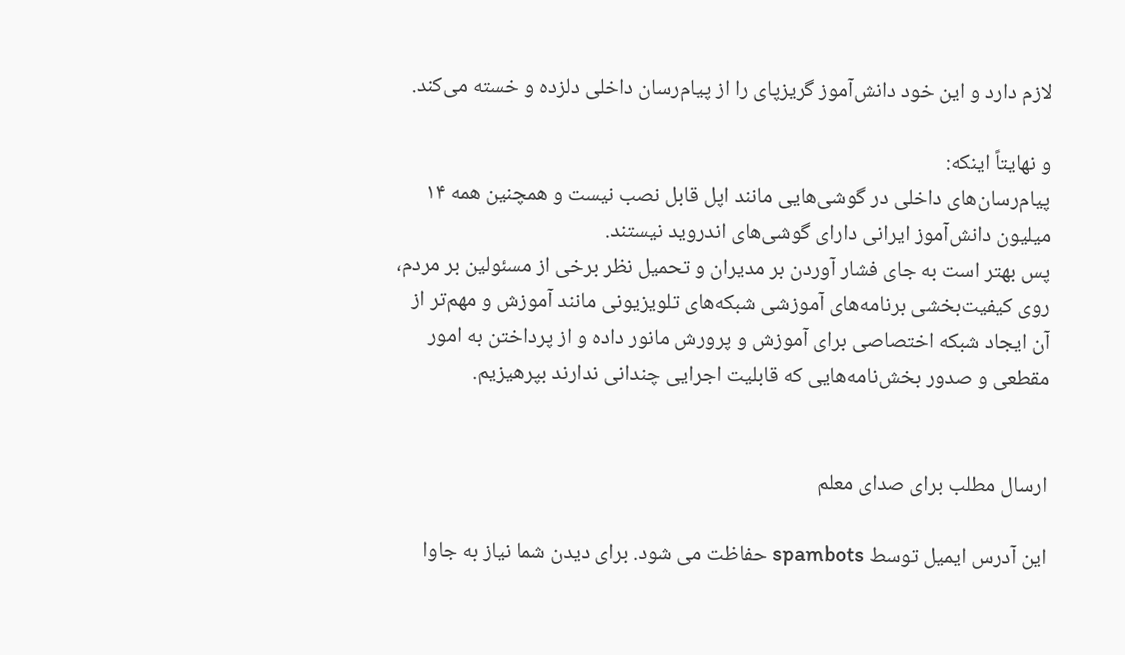لازم دارد و این خود دانش‌آموز گریزپای را از پیام‌رسان داخلی دلزده و خسته می‌کند.

و نهایتاً اینکه:
پیام‌رسان‌های داخلی در گوشی‌هایی مانند اپل قابل نصب نیست و همچنین همه ۱۴ میلیون دانش‌آموز ایرانی دارای گوشی‌های اندروید نیستند.
پس بهتر است به جای فشار آوردن بر مدیران و تحمیل نظر برخی از مسئولین بر مردم، روی کیفیت‌بخشی برنامه‌های آموزشی شبکه‌های تلویزیونی مانند آموزش و مهم‌تر از آن ایجاد شبکه اختصاصی برای آموزش و پرورش مانور داده و از پرداختن به امور مقطعی و صدور بخش‌نامه‌هایی که قابلیت اجرایی چندانی ندارند بپرهیزیم.


ارسال مطلب برای صدای معلم

این آدرس ایمیل توسط spambots حفاظت می شود. برای دیدن شما نیاز به جاوا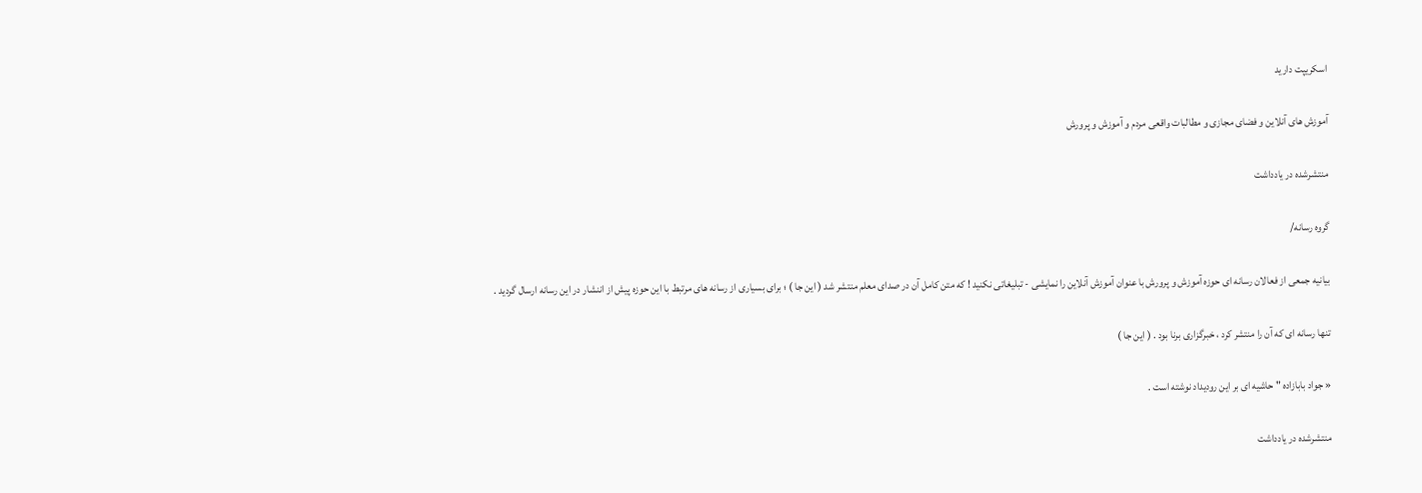اسکریپت دارید

آموزش های آنلاین و فضای مجازی و مطالبات واقعی مردم و آموزش و پرورش

منتشرشده در یادداشت

گروه رسانه/

بیانیه جمعی از فعالان رسانه ای حوزه آموزش و پرورش با عنوان آموزش آنلاین را نمایشی - تبلیغاتی نکنید ! که متن کامل آن در صدای معلم منتشر شد ( این جا ) ؛ برای بسیاری از رسانه های مرتبط با این حوزه پیش از اننشار در این رسانه ارسال گردید .

تنها رسانه ای که آن را منتشر کرد ، خبرگزاری برنا بود . ( این جا )

« جواد بابازاده " حاشیه ای بر این رودیداد نوشته است .

منتشرشده در یادداشت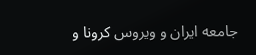جامعه ایران و ویروس کرونا و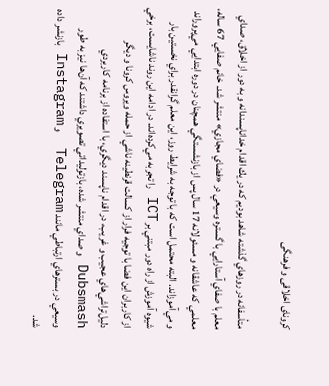کرونای اخلاقی و فرهنگی

متأسفانه در روزهاي گذشته شاهد بوديم كه در يك اقدام خداناپسندانه و به دور از اخلاق، صداي معلم با صفاي آستارايي با گستره وسيعي در «فضاي مجازي» منتشر شد. خانم صفايي 67 ساله، معلمي كه عاشقانه و مسئولانه 17 سال پس از بازنشستگي همچنان در دوره ابتدايي مي‌پروراند و مي‌آموزاند. البته محتمل است كه با توجه به شرايط روز، اين معلم گرانقدر براي نخستين بار شيوه آموزش از راه دور مبتني بر ICT را تجربه مي‌كرده‌اند. در ادامه اين روند ناشايست، برخي از كاربران اين فضا با توجيه فرار از كسالت قرنطينه ناشي از حمله ويروس كرونا و ديگر دليل‌تراشي‌هاي عجيب و غريب، در اقدام ناپسند ديگري، با استفاده از برنامه كاربردي Dubsmash و صداي منتشر شده، بازتوليداتي تصويري داشتند كه آن‌ها نيز به طور وسيعي در بسترهاي ارتباطي مانند Telegram  و Instagram بازنشر داده شد.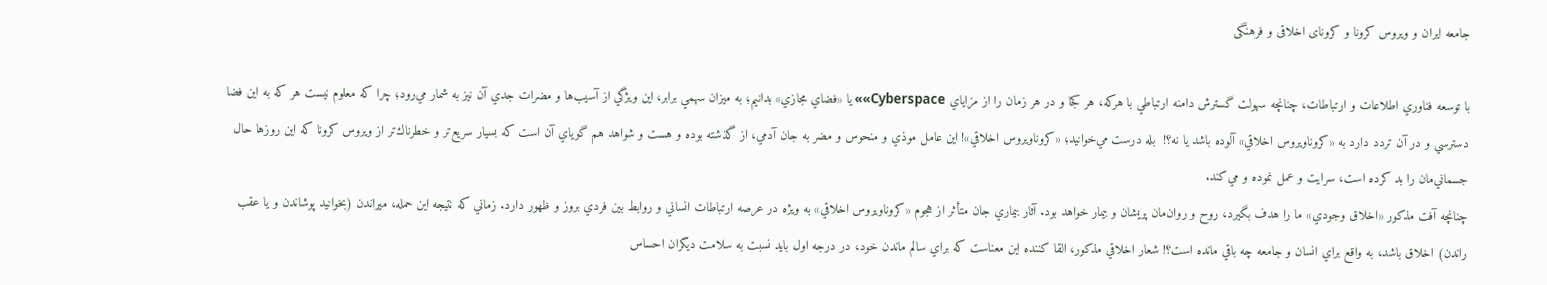جامعه ایران و ویروس کرونا و کرونای اخلاقی و فرهنگی

با توسعه فناوري اطلاعات و ارتباطات، چنانچه سهولت گسترش دامنه ارتباطي با هركه، هر كجا و در هر زمان را از مزاياي Cyberspace»» يا «فضاي مجازي» بدانيم؛ به ميزان سهمي برابر، اين ويژگي از آسيب‌ها و مضرات جدي آن نيز به شمار مي‌رود؛ چرا كه معلوم نيست هر كه به اين فضا دسترسي و در آن تردد دارد به «كروناويروس اخلاقي» آلوده باشد يا نه؟!  بله درست مي‌خوانيد؛ «كروناويروس اخلاقي»! اين عامل موذي و منحوس و مضر به جان آدمي، از گذشته بوده و هست و شواهد هم گوياي آن است كه بسيار سريع‌تر و خطرناك‌تر از ويروس كرونا كه اين روزها حال جسماني‌مان را بد كرده است، سرايت و عمل نموده و مي‌‌كند.
چنانچه آفت مذكور «اخلاق وجودي» ما را هدف بگيرد، روح و روان‌مان پريشان و بيمار خواهد بود. آثار بيماري جان متأثر از هجوم «كروناويروس اخلاقي» به ويژه در عرصه ارتباطات انساني و روابط بين فردي بروز و ظهور دارد. زماني كه نتيجه اين حمله، ميراندن (بخوانيد پوشاندن و يا عقب راندن) اخلاق باشد، به واقع براي انسان و جامعه چه باقي مانده است؟! شعار اخلاقي مذكور، القا كننده اين معناست كه براي سالم ماندن خود، در درجه اول بايد نسبت به سلامت ديگران احساس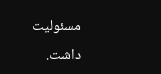مسئوليت داشت.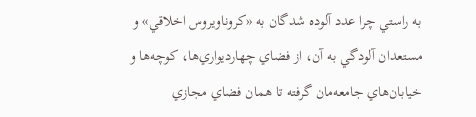به راستي چرا عدد آلوده شدگان به «كروناويروس اخلاقي» و مستعدان آلودگي به آن، از فضاي چهارديواري‌ها، كوچه‌ها و خيابان‌هاي جامعه‌مان گرفته تا همان فضاي مجازي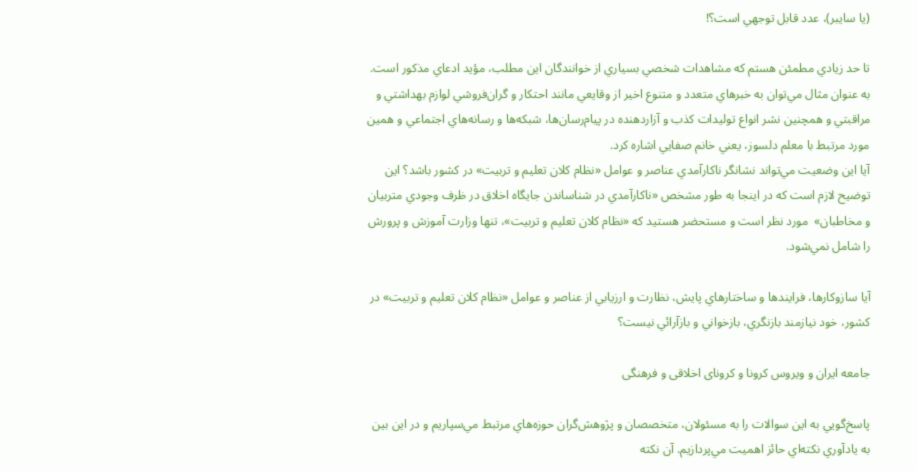(يا سايبر)، عدد قابل توجهي است؟!

تا حد زيادي مطمئن هستم كه مشاهدات شخصي بسياري از خوانندگان اين مطلب، مؤيد ادعاي مذكور است. به عنوان مثال مي‌توان به خبرهاي متعدد و متنوع اخير از وقايعي مانند احتكار و گران‌فروشي لوازم بهداشتي و مراقبتي و همچنين نشر انواع توليدات كذب و آزاردهنده در پيام‌رسان‌ها، شبكه‌ها و رسانه‌هاي اجتماعي و همين مورد مرتبط با معلم دلسوز، يعني خانم صفايي اشاره كرد.
آيا اين وضعيت مي‌تواند نشانگر ناكارآمدي عناصر و عوامل «نظام كلان تعليم و تربيت» در كشور باشد؟ اين توضيح لازم است كه در اينجا به طور مشخص «ناكارآمدي در شناساندن جايگاه اخلاق در ظرف وجودي متربيان و مخاطبان»  مورد نظر است و مستحضر هستيد كه «نظام كلان تعليم و تربيت»، تنها وزارت آموزش و پرورش را شامل نمي‌شود.

آيا سازوكارها، فرايندها و ساختارهاي پايش، نظارت و ارزيابي از عناصر و عوامل «نظام كلان تعليم و تربيت» در كشور، خود نيازمند بازنگري،‌ بازخواني و بازآرائي نيست؟

جامعه ایران و ویروس کرونا و کرونای اخلاقی و فرهنگی

پاسخ‌گويي به اين سوالات را به مسئولان، متخصصان و پژوهش‌گران حوزه‌هاي مرتبط مي‌سپاريم و در اين بين به يادآوري نكته‌اي حائز اهميت مي‌پردازيم. آن نكته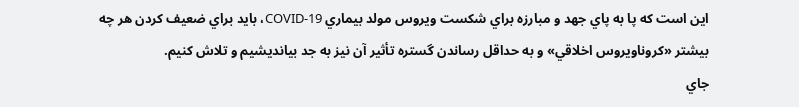اين است كه پا به پاي جهد و مبارزه براي شكست ويروس مولد بيماري COVID-19، بايد براي ضعيف كردن هر چه بيشتر «كروناويروس اخلاقي» و به حداقل رساندن گستره تأثير آن نيز به جد بيانديشيم و تلاش كنيم.
جاي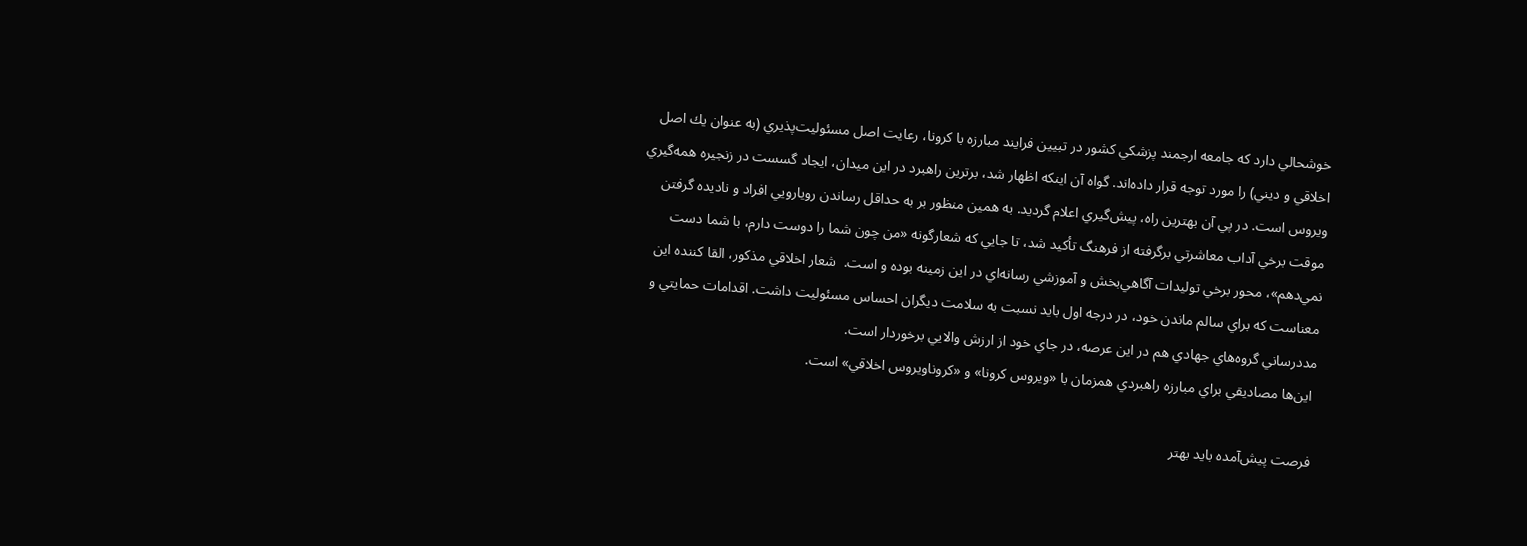خوشحالي دارد كه جامعه ارجمند پزشكي كشور در تبيين فرايند مبارزه با كرونا، رعايت اصل مسئوليت‌پذيري (به عنوان يك اصل اخلاقي و ديني) را مورد توجه قرار داده‌اند. گواه آن اينكه اظهار شد، برترين راهبرد در اين ميدان، ايجاد گسست در زنجيره همه‌گيري ويروس است. در پي آن بهترين راه، پيش‌گيري اعلام گرديد. به همين منظور بر به حداقل رساندن رويارويي افراد و ناديده گرفتن موقت برخي آداب معاشرتي برگرفته از فرهنگ تأكيد شد، تا جايي كه شعارگونه «من چون شما را دوست دارم، با شما دست نمي‌دهم»، محور برخي توليدات آگاهي‌بخش و آموزشي رسانه‌اي در اين زمينه بوده و است.  شعار اخلاقي مذكور، القا كننده اين معناست كه براي سالم ماندن خود، در درجه اول بايد نسبت به سلامت ديگران احساس مسئوليت داشت. اقدامات حمايتي و مددرساني گروه‌هاي جهادي هم در اين عرصه، در جاي خود از ارزش والايي برخوردار است.
 اين‌ها مصاديقي براي مبارزه راهبردي همزمان با «ويروس كرونا» و «كروناويروس اخلاقي» است.

فرصت پيش‌آمده بايد بهتر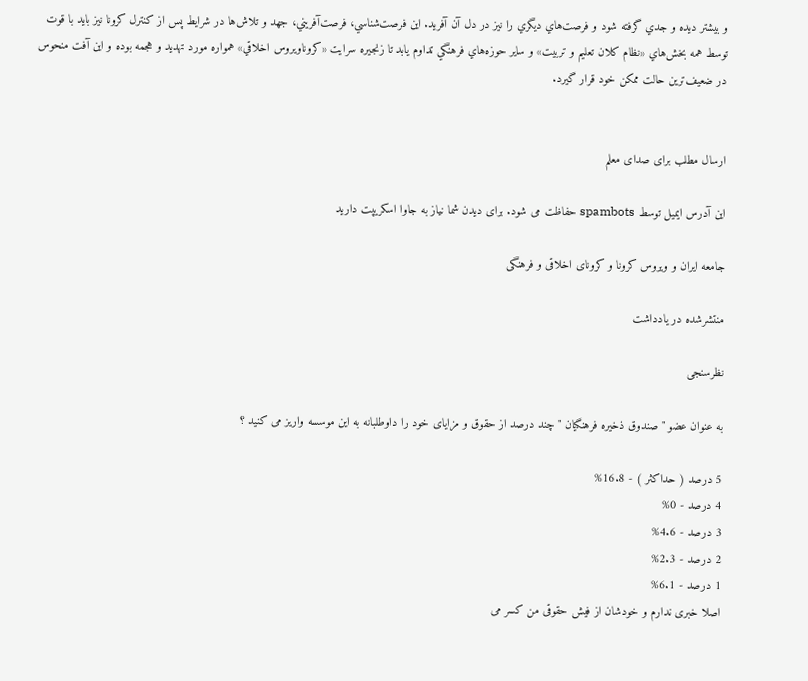و بيشتر ديده و جدي گرفته شود و فرصت‌هاي ديگري را نيز در دل آن آفريد. اين فرصت‌شناسي، فرصت‌آفريني، جهد و تلاش‌ها در شرايط پس از كنترل كرونا نيز بايد با قوت توسط همه بخش‌هاي «نظام كلان تعليم و تربيت» و ساير حوزه‌هاي فرهنگي تداوم يابد تا زنجيره سرايت «كروناويروس اخلاقي» همواره مورد تهديد و هجمه بوده و اين آفت منحوس در ضعيف‌ترين حالت ممكن خود قرار گيرد.


ارسال مطلب برای صدای معلم

این آدرس ایمیل توسط spambots حفاظت می شود. برای دیدن شما نیاز به جاوا اسکریپت دارید

جامعه ایران و ویروس کرونا و کرونای اخلاقی و فرهنگی

منتشرشده در یادداشت

نظرسنجی

به عنوان عضو " صندوق ذخیره فرهنگیان " چند درصد از حقوق و مزایای خود را داوطلبانه به این موسسه واریز می کنید ؟

5 درصد ( حداکثر ) - 16.8%
4 درصد - 0%
3 درصد - 4.6%
2 درصد - 2.3%
1 درصد - 6.1%
اصلا خبری ندارم و خودشان از فیش حقوقی من کسر می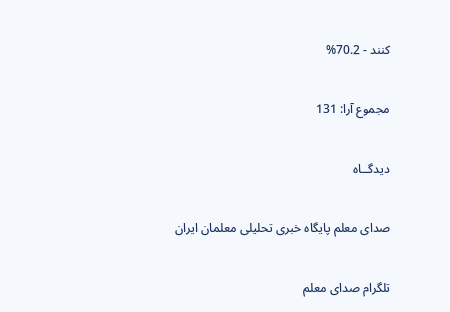کنند - 70.2%

مجموع آرا: 131

دیدگــاه

صدای معلم پایگاه خبری تحلیلی معلمان ایران

تلگرام صدای معلم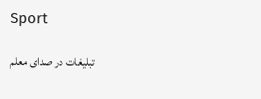Sport

تبلیغات در صدای معلم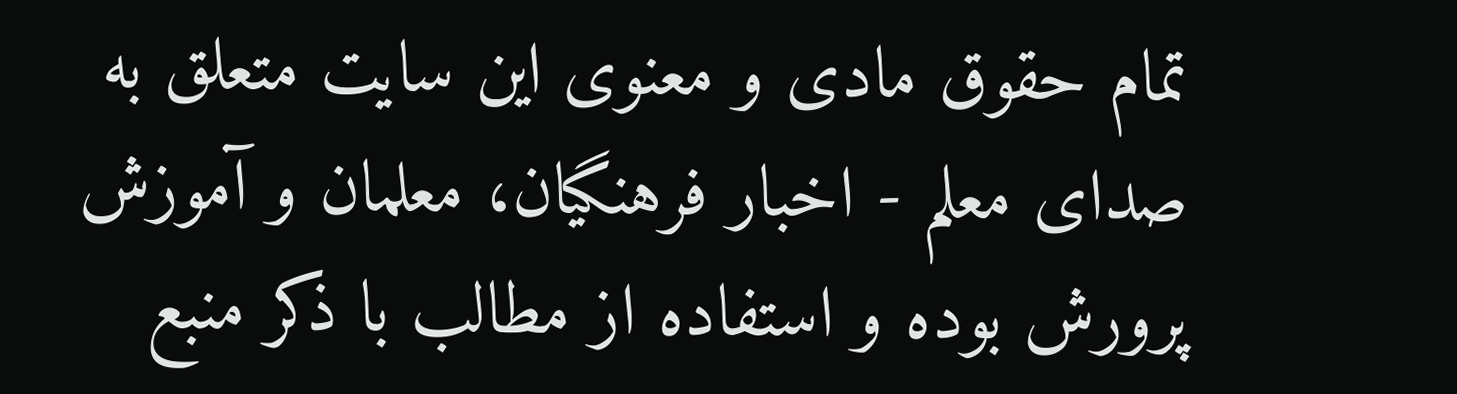تمام حقوق مادی و معنوی این سایت متعلق به صدای معلم - اخبار فرهنگیان، معلمان و آموزش پرورش بوده و استفاده از مطالب با ذکر منبع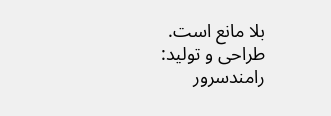بلا مانع است.
طراحی و تولید: رامندسرور